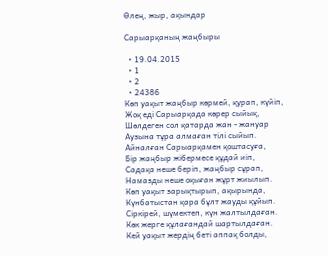Өлең, жыр, ақындар

Сарыарқаның жаңбыры

  • 19.04.2015
  • 1
  • 2
  • 24386
Көп уақыт жаңбыр көрмей, қурап, күйіп,
Жоқ еді Сарыарқада көрер сыйық,
Шөлдеген сол қатарда жан - жануар
Аузына тұра алмаған тілі сыйып.
Айналған Сарыарқамен қоштасуға,
Бір жаңбыр жібермесе құдай иіп,
Садақа неше беріп, жаңбыр сұрап,
Намазды неше оқыған жұрт жиылып.
Көп уақыт зарықтырып, ақырында,
Күнбатыстан қара бұлт жауды құйып.
Сіркірей, шүмектеп, күн жалтылдаған.
Көк жерге құлағандай шартылдаған.
Кей уақыт жердің беті аппақ болды,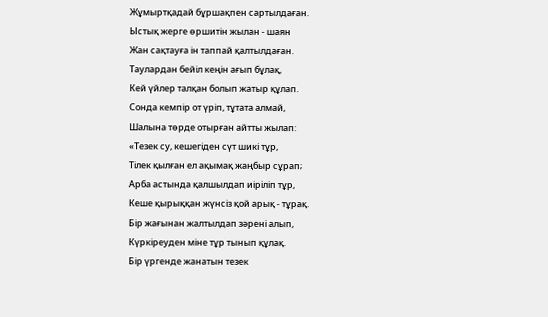Жұмыртқадай бұршақпен сартылдаған.
Ыстық жерге өршитін жылан - шаян
Жан сақтауға ін таппай қалтылдаған.
Таулардан бейіл кеңін ағып бұлақ,
Кей үйлер талқан болып жатыр құлап.
Сонда кемпір от үріп, тұтата алмай,
Шалына төрде отырған айтты жылап:
«Тезек су, кешегіден сүт шикі тұр,
Тілек қылған ел ақымақ жаңбыр сұрап;
Арба астында қалшылдап иіріліп тұр,
Кеше қырыққан жүнсіз қой арық - тұрақ.
Бір жағынан жалтылдап зәрені алып,
Күркіреуден міне тұр тынып құлақ.
Бір үргенде жанатын тезек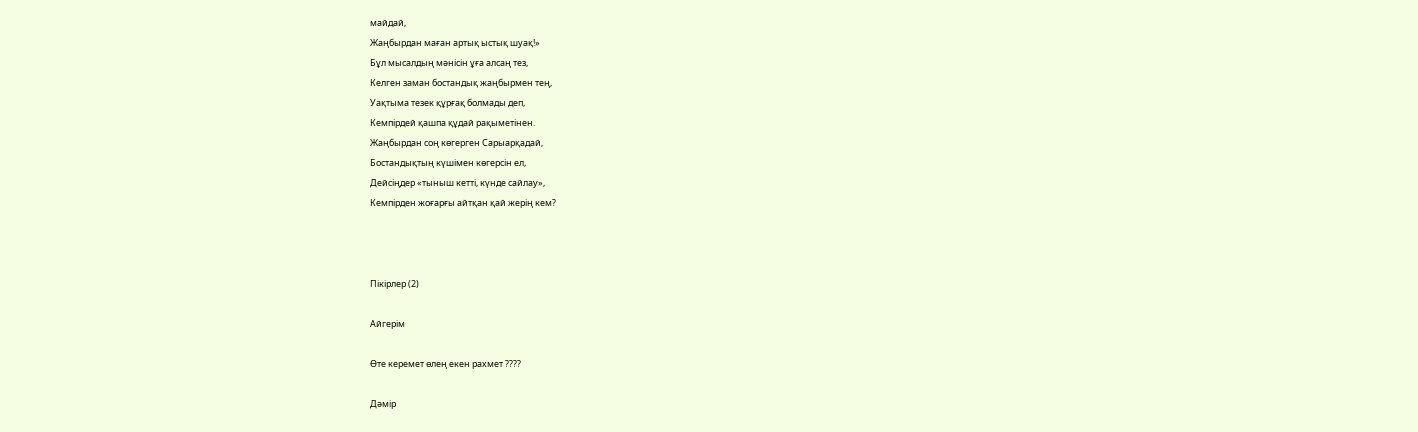майдай,
Жаңбырдан маған артық ыстық шуақ!»
Бұл мысалдың мәнісін ұға алсаң тез,
Келген заман бостандық жаңбырмен тең,
Уақтыма тезек құрғақ болмады деп,
Кемпірдей қашпа құдай рақыметінен.
Жаңбырдан соң көгерген Сарыарқадай,
Бостандықтың күшімен көгерсін ел,
Дейсіңдер «тыныш кетті, күнде сайлау»,
Кемпірден жоғарғы айтқан қай жерің кем?



Пікірлер (2)

Айгерім

Өте керемет өлең екен рахмет ????

Дәмір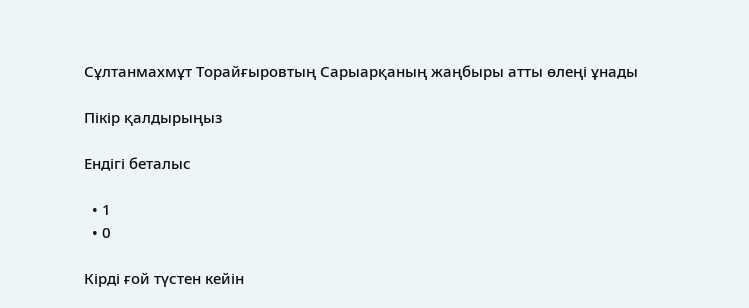Сұлтанмахмұт Торайғыровтың Сарыарқаның жаңбыры атты өлеңі ұнады

Пікір қалдырыңыз

Ендігі беталыс

  • 1
  • 0

Кірді ғой түстен кейін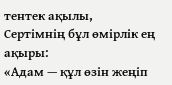тентек ақылы,
Сертімнің бұл өмірлік ең ақыры:
«Адам — құл өзін жеңіп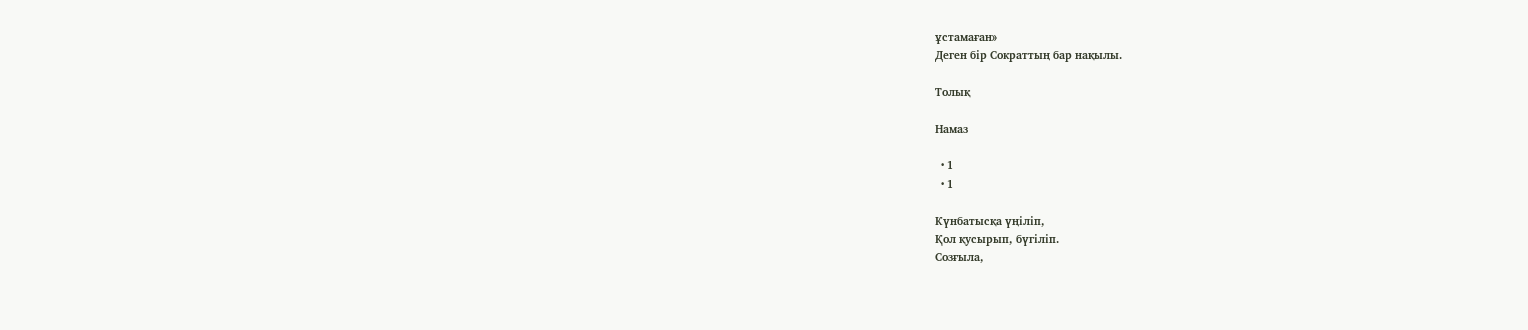ұстамаған»
Деген бір Сократтың бар нақылы.

Толық

Намаз

  • 1
  • 1

Күнбатысқа үңіліп,
Қол қусырып, бүгіліп.
Созғыла,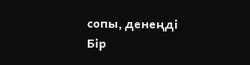сопы, денеңді
Бір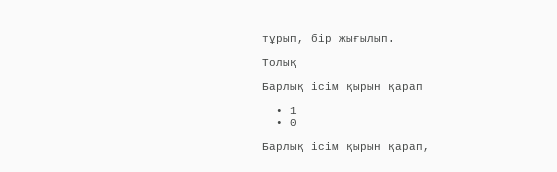тұрып, бір жығылып.

Толық

Барлық ісім қырын қарап

  • 1
  • 0

Барлық ісім қырын қарап,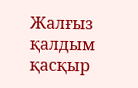Жалғыз қалдым қасқыр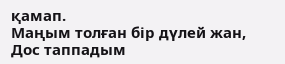қамап.
Маңым толған бір дүлей жан,
Дос таппадым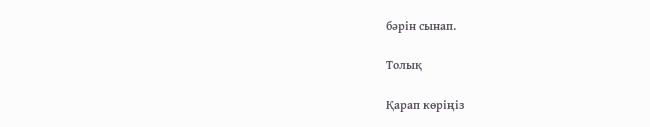бәрін сынап.

Толық

Қарап көріңіз